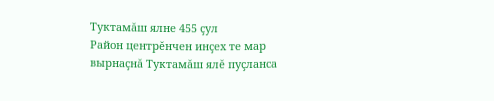Туктамăш ялне 455 çул
Район центрĕнчен инçех те мар вырнаçнă Туктамăш ялĕ пуçланса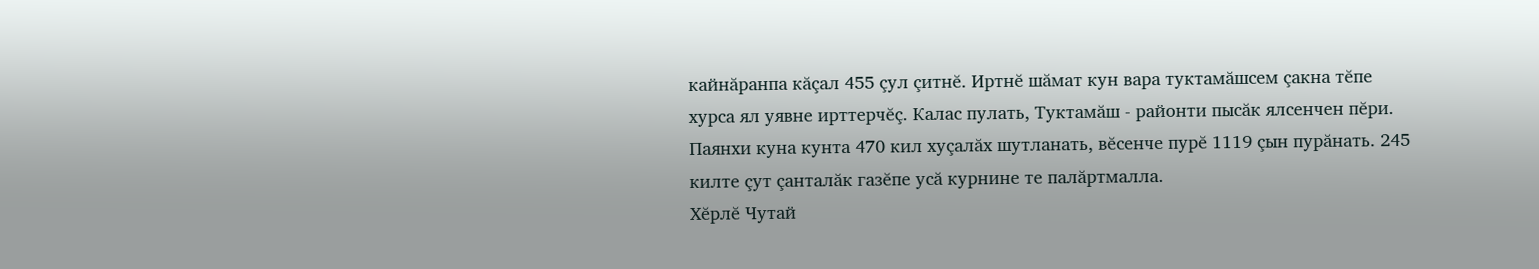кайнăранпа кăçал 455 çул çитнĕ. Иртнĕ шăмат кун вара туктамăшсем çакна тĕпе хурса ял уявне ирттерчĕç. Калас пулать, Туктамăш - районти пысăк ялсенчен пĕри. Паянхи куна кунта 470 кил хуçалăх шутланать, вĕсенче пурĕ 1119 çын пурăнать. 245 килте çут çанталăк газĕпе усă курнине те палăртмалла.
Хĕрлĕ Чутай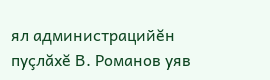ял администрацийĕн пуçлăхĕ В. Романов уяв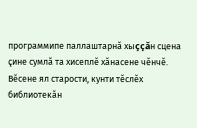программипе паллаштарнă хыççăн сцена çине сумлă та хисеплĕ хăнасене чĕнчĕ. Вĕсене ял старости, кунти тĕслĕх библиотекăн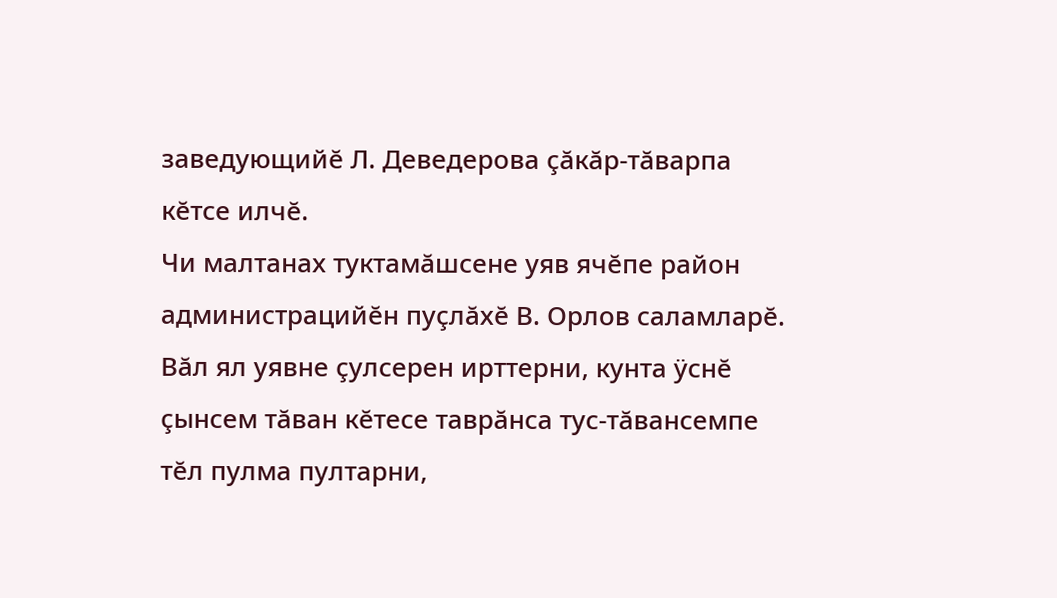заведующийĕ Л. Деведерова çăкăр-тăварпа кĕтсе илчĕ.
Чи малтанах туктамăшсене уяв ячĕпе район администрацийĕн пуçлăхĕ В. Орлов саламларĕ. Вăл ял уявне çулсерен ирттерни, кунта ÿснĕ çынсем тăван кĕтесе таврăнса тус-тăвансемпе тĕл пулма пултарни,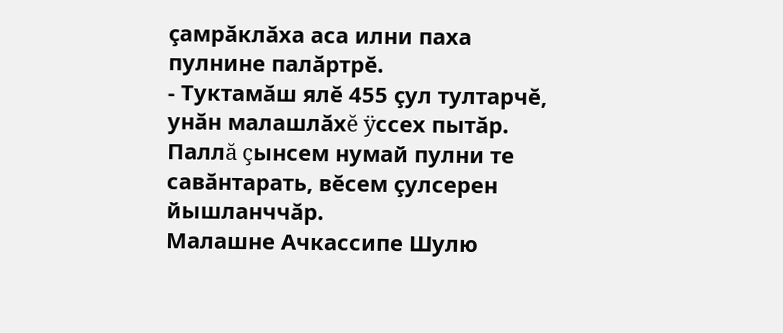çамрăклăха аса илни паха пулнине палăртрĕ.
- Туктамăш ялĕ 455 çул тултарчĕ, унăн малашлăхĕ ÿссех пытăр. Паллă çынсем нумай пулни те савăнтарать, вĕсем çулсерен йышланччăр.
Малашне Ачкассипе Шулю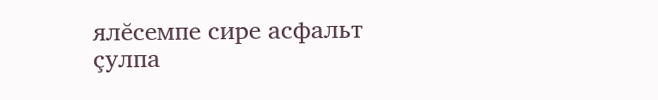ялĕсемпе сире асфальт çулпа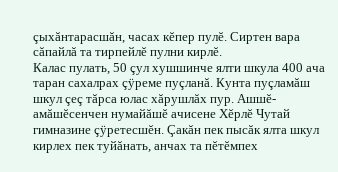çыхăнтарасшăн, часах кĕпер пулĕ. Сиртен вара сăпайлă та тирпейлĕ пулни кирлĕ.
Калас пулать, 50 çул хушшинче ялти шкула 400 ача таран сахалрах çÿреме пуçланă. Кунта пуçламăш шкул çеç тăрса юлас хăрушлăх пур. Ашшĕ-амăшĕсенчен нумайăшĕ ачисене Хĕрлĕ Чутай гимназине çÿретесшĕн. Çакăн пек пысăк ялта шкул кирлех пек туйăнать, анчах та пĕтĕмпех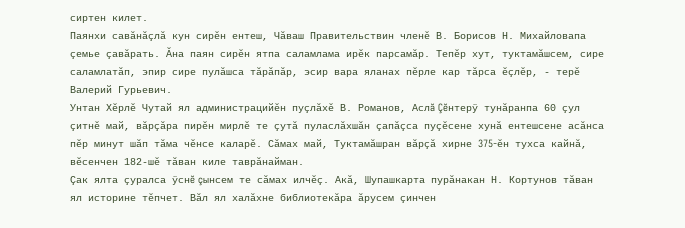сиртен килет.
Паянхи савăнăçлă кун сирĕн ентеш, Чăваш Правительствин членĕ В. Борисов Н. Михайловапа çемье çавăрать. Ăна паян сирĕн ятпа саламлама ирĕк парсамăр. Тепĕр хут, туктамăшсем, сире саламлатăп, эпир сире пулăшса тăрăпăр, эсир вара яланах пĕрле кар тăрса ĕçлĕр, - терĕ Валерий Гурьевич.
Унтан Хĕрлĕ Чутай ял администрацийĕн пуçлăхĕ В. Романов, Аслă Çĕнтерÿ тунăранпа 60 çул çитнĕ май, вăрçăра пирĕн мирлĕ те çутă пуласлăхшăн çапăçса пуçĕсене хунă ентешсене асăнса пĕр минут шăп тăма чĕнсе каларĕ. Сăмах май, Туктамăшран вăрçă хирне 375-ĕн тухса кайнă, вĕсенчен 182-шĕ тăван киле таврăнайман.
Çак ялта çуралса ÿснĕ çынсем те сăмах илчĕç. Акă, Шупашкарта пурăнакан Н. Кортунов тăван ял историне тĕпчет. Вăл ял халăхне библиотекăра ăрусем çинчен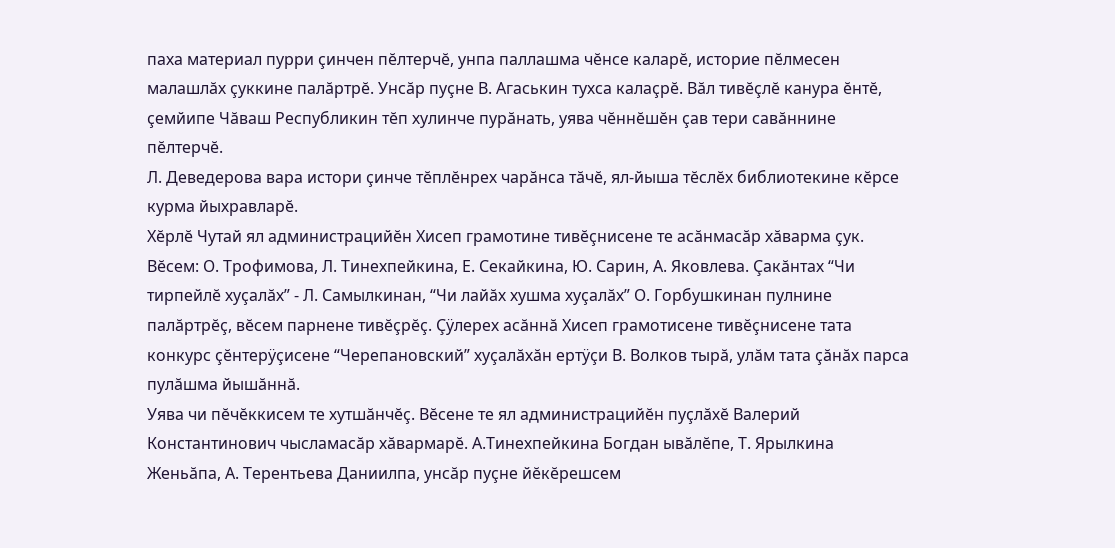паха материал пурри çинчен пĕлтерчĕ, унпа паллашма чĕнсе каларĕ, историе пĕлмесен малашлăх çуккине палăртрĕ. Унсăр пуçне В. Агаськин тухса калаçрĕ. Вăл тивĕçлĕ канура ĕнтĕ, çемйипе Чăваш Республикин тĕп хулинче пурăнать, уява чĕннĕшĕн çав тери савăннине пĕлтерчĕ.
Л. Деведерова вара истори çинче тĕплĕнрех чарăнса тăчĕ, ял-йыша тĕслĕх библиотекине кĕрсе курма йыхравларĕ.
Хĕрлĕ Чутай ял администрацийĕн Хисеп грамотине тивĕçнисене те асăнмасăр хăварма çук. Вĕсем: О. Трофимова, Л. Тинехпейкина, Е. Секайкина, Ю. Сарин, А. Яковлева. Çакăнтах “Чи тирпейлĕ хуçалăх” - Л. Самылкинан, “Чи лайăх хушма хуçалăх” О. Горбушкинан пулнине палăртрĕç, вĕсем парнене тивĕçрĕç. Çÿлерех асăннă Хисеп грамотисене тивĕçнисене тата конкурс çĕнтерÿçисене “Черепановский” хуçалăхăн ертÿçи В. Волков тырă, улăм тата çăнăх парса пулăшма йышăннă.
Уява чи пĕчĕккисем те хутшăнчĕç. Вĕсене те ял администрацийĕн пуçлăхĕ Валерий Константинович чысламасăр хăвармарĕ. А.Тинехпейкина Богдан ывăлĕпе, Т. Ярылкина Женьăпа, А. Терентьева Даниилпа, унсăр пуçне йĕкĕрешсем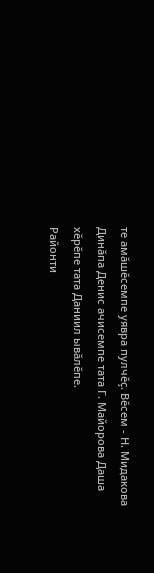те амăшĕсемпе уявра пулчĕç. Вĕсем - Н. Мидакова Динăпа Денис ачисемпе тата Г. Майорова Даша хĕрĕпе тата Даниил ывăлĕпе.
Районти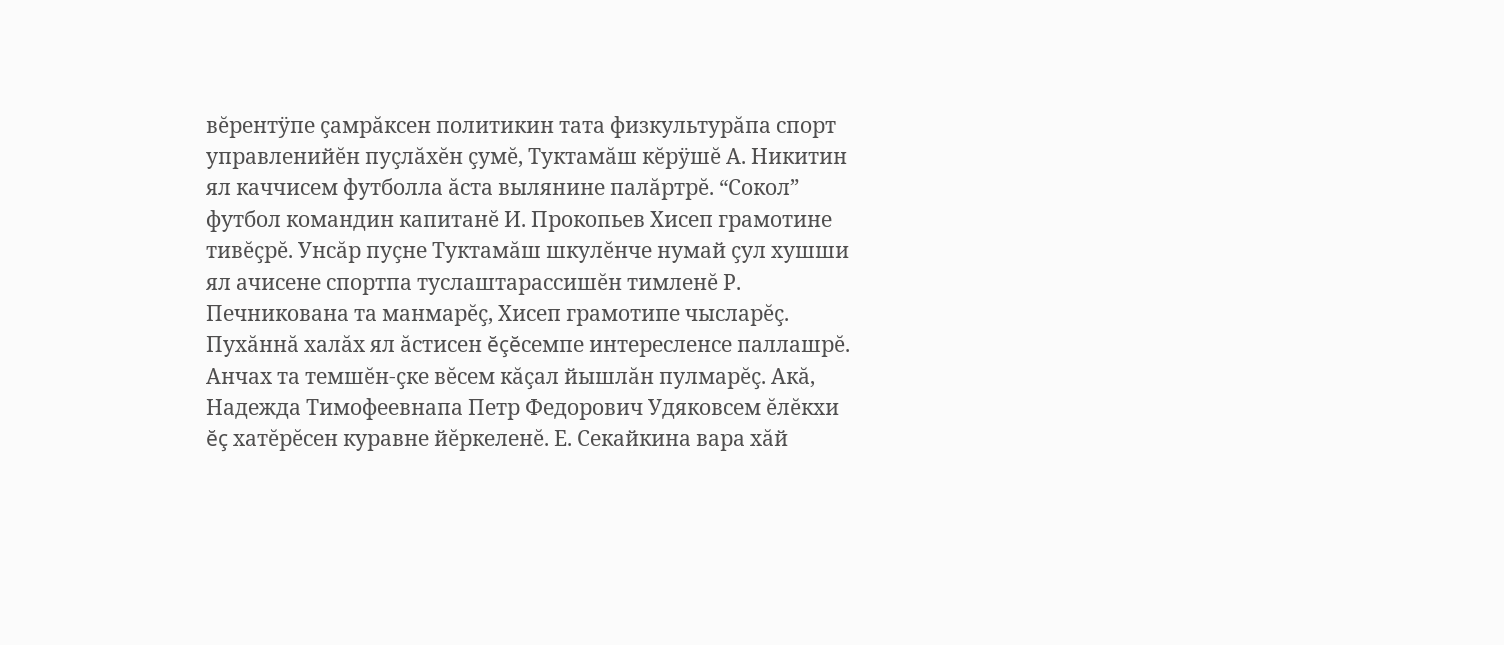вĕрентÿпе çамрăксен политикин тата физкультурăпа спорт управленийĕн пуçлăхĕн çумĕ, Туктамăш кĕрÿшĕ А. Никитин ял каччисем футболла ăста вылянине палăртрĕ. “Сокол” футбол командин капитанĕ И. Прокопьев Хисеп грамотине тивĕçрĕ. Унсăр пуçне Туктамăш шкулĕнче нумай çул хушши ял ачисене спортпа туслаштарассишĕн тимленĕ Р. Печникована та манмарĕç, Хисеп грамотипе чысларĕç.
Пухăннă халăх ял ăстисен ĕçĕсемпе интересленсе паллашрĕ. Анчах та темшĕн-çке вĕсем кăçал йышлăн пулмарĕç. Акă, Надежда Тимофеевнапа Петр Федорович Удяковсем ĕлĕкхи ĕç хатĕрĕсен куравне йĕркеленĕ. Е. Секайкина вара хăй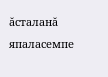ăсталанă япаласемпе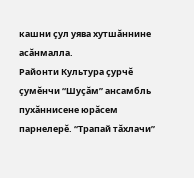кашни çул уява хутшăннине асăнмалла.
Районти Культура çурчĕ çумĕнчи “Шуçăм” ансамбль пухăннисене юрăсем парнелерĕ. “Трапай тăхлачи”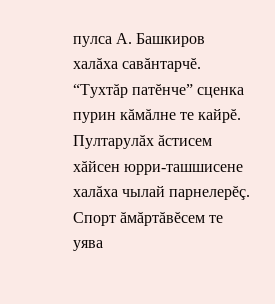пулса А. Башкиров халăха савăнтарчĕ. “Тухтăр патĕнче” сценка пурин кăмăлне те кайрĕ. Пултарулăх ăстисем хăйсен юрри-ташшисене халăха чылай парнелерĕç. Спорт ăмăртăвĕсем те уява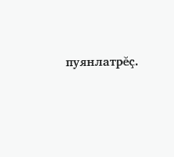пуянлатрĕç.